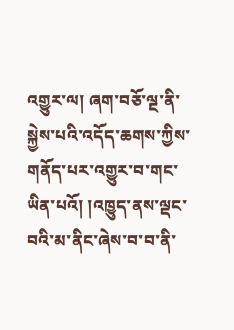འགྱུར་ལ། ཞག་བཅོ་ལྔ་ནི་སྐྱེས་པའི་འདོད་ཆགས་ཀྱིས་གནོད་པར་འགྱུར་བ་གང་ཡིན་པའོ། །འཁྱུད་ནས་ལྡང་བའི་མ་ནིང་ཞེས་བ་བ་ནི་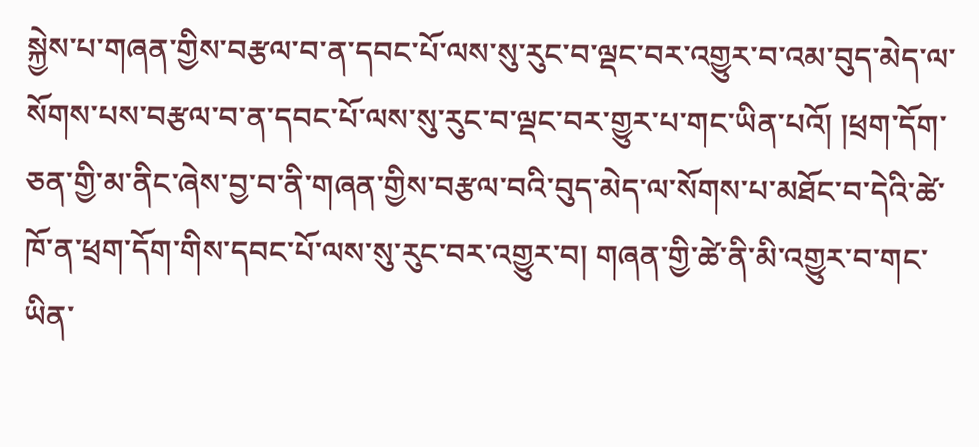སྐྱེས་པ་གཞན་གྱིས་བརྩལ་བ་ན་དབང་པོ་ལས་སུ་རུང་བ་ལྡང་བར་འགྱུར་བ་འམ་བུད་མེད་ལ་སོགས་པས་བརྩལ་བ་ན་དབང་པོ་ལས་སུ་རུང་བ་ལྡང་བར་གྱུར་པ་གང་ཡིན་པའོ། །ཕྲག་དོག་ཅན་གྱི་མ་ནིང་ཞེས་བྱ་བ་ནི་གཞན་གྱིས་བརྩལ་བའི་བུད་མེད་ལ་སོགས་པ་མཐོང་བ་དེའི་ཚེ་ཁོ་ན་ཕྲག་དོག་གིས་དབང་པོ་ལས་སུ་རུང་བར་འགྱུར་བ། གཞན་གྱི་ཚེ་ནི་མི་འགྱུར་བ་གང་ཡིན་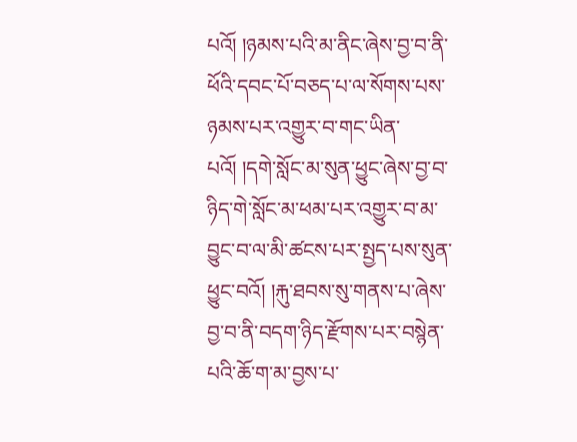པའོ། །ཉམས་པའི་མ་ནིང་ཞེས་བྱ་བ་ནི་ཕོའི་དབང་པོ་བཅད་པ་ལ་སོགས་པས་ཉམས་པར་འགྱུར་བ་གང་ཡིན་པའོ། །དགེ་སློང་མ་སུན་ཕྱུང་ཞེས་བྱ་བ་ཉིད་གེ་སློང་མ་ཕམ་པར་འགྱུར་བ་མ་བྱུང་བ་ལ་མི་ཚངས་པར་སྤྱད་པས་སུན་ཕྱུང་བའོ། །རྐུ་ཐབས་སུ་གནས་པ་ཞེས་བྱ་བ་ནི་བདག་ཉིད་རྫོགས་པར་བསྙེན་པའི་ཆོ་ག་མ་བྱས་པ་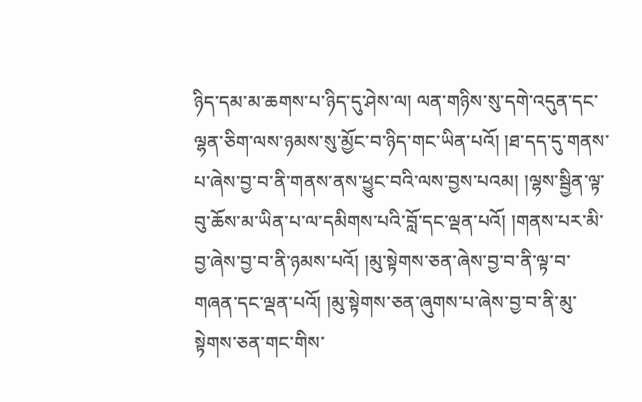ཉིད་དམ་མ་ཆགས་པ་ཉིད་དུ་ཤེས་ལ། ལན་གཉིས་སུ་དགེ་འདུན་དང་ལྷན་ཅིག་ལས་ཉམས་སུ་མྱོང་བ་ཉིད་གང་ཡིན་པའོ། །ཐ་དད་དུ་གནས་པ་ཞེས་བྱ་བ་ནི་གནས་ནས་ཕྱུང་བའི་ལས་བྱས་པའམ། །ལྷས་སྦྱིན་ལྟ་བུ་ཆོས་མ་ཡིན་པ་ལ་དམིགས་པའི་བློ་དང་ལྡན་པའོ། །གནས་པར་མི་བྱ་ཞེས་བྱ་བ་ནི་ཉམས་པའོ། །མུ་སྟེགས་ཅན་ཞེས་བྱ་བ་ནི་ལྟ་བ་གཞན་དང་ལྡན་པའོ། །མུ་སྟེགས་ཅན་ཞུགས་པ་ཞེས་བྱ་བ་ནི་མུ་སྟེགས་ཅན་གང་གིས་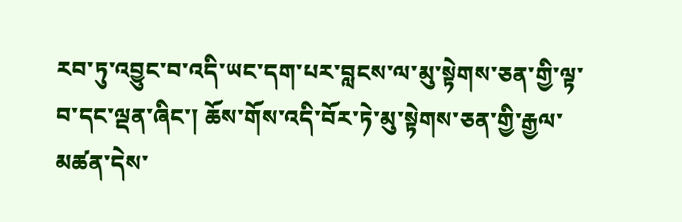རབ་ཏུ་འབྱུང་བ་འདི་ཡང་དག་པར་བླངས་ལ་མུ་སྟེགས་ཅན་གྱི་ལྟ་བ་དང་ལྡན་ཞིང་། ཆོས་གོས་འདི་བོར་ཏེ་མུ་སྟེགས་ཅན་གྱི་རྒྱལ་མཚན་དེས་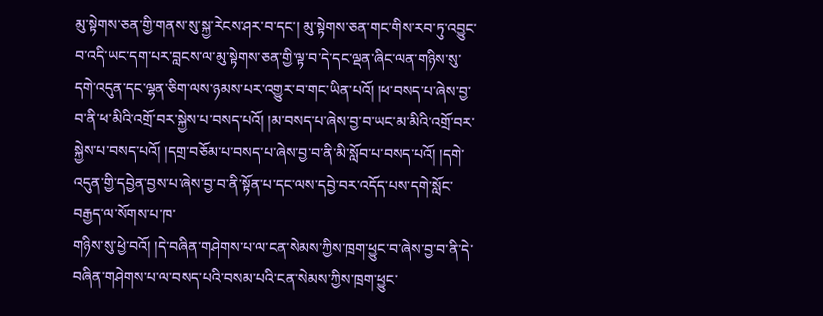མུ་སྟེགས་ཅན་གྱི་གནས་སུ་སྐྱ་རེངས་ཤར་བ་དང་། མུ་སྟེགས་ཅན་གང་གིས་རབ་ཏུ་འབྱུང་བ་འདི་ཡང་དག་པར་བླངས་ལ་མུ་སྟེགས་ཅན་གྱི་ལྟ་བ་དེ་དང་ལྡན་ཞིང་ལན་གཉིས་སུ་དགེ་འདུན་དང་ལྷན་ཅིག་ལས་ཉམས་པར་འགྱུར་བ་གང་ཡིན་པའོ། །ཕ་བསད་པ་ཞེས་བྱ་བ་ནི་ཕ་མིའི་འགྲོ་བར་སྐྱེས་པ་བསད་པའོ། །མ་བསད་པ་ཞེས་བྱ་བ་ཡང་མ་མིའི་འགྲོ་བར་སྐྱེས་པ་བསད་པའོ། །དགྲ་བཅོམ་པ་བསད་པ་ཞེས་བྱ་བ་ནི་མི་སློབ་པ་བསད་པའོ། །དགེ་འདུན་གྱི་དབྱེན་བྱས་པ་ཞེས་བྱ་བ་ནི་སྟོན་པ་དང་ལས་དབྱེ་བར་འདོད་པས་དགེ་སློང་བརྒྱད་ལ་སོགས་པ་ཁ་
གཉིས་སུ་ཕྱེ་བའོ། །དེ་བཞིན་གཤེགས་པ་ལ་ངན་སེམས་ཀྱིས་ཁྲག་ཕྱུང་བ་ཞེས་བྱ་བ་ནི་དེ་བཞིན་གཤེགས་པ་ལ་བསད་པའི་བསམ་པའི་ངན་སེམས་ཀྱིས་ཁྲག་ཕྱུང་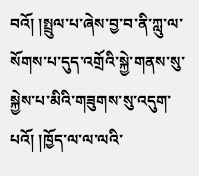བའོ། །སྤྲུལ་པ་ཞེས་བྱ་བ་ནི་ཀླུ་ལ་སོགས་པ་དུད་འགྲོའི་སྐྱེ་གནས་སུ་སྐྱེས་པ་མིའི་གཟུགས་སུ་འདུག་པའོ། །ཁྱོད་ལ་ལ་ལའི་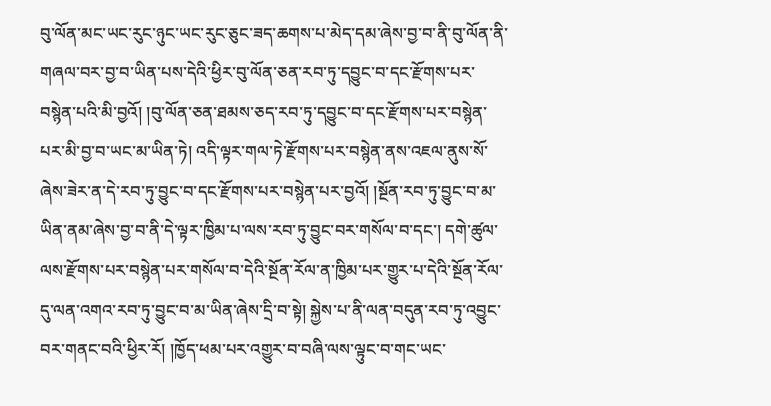བུ་ལོན་མང་ཡང་རུང་ཉུང་ཡང་རུང་ཅུང་ཟད་ཆགས་པ་མེད་དམ་ཞེས་བྱ་བ་ནི་བུ་ལོན་ནི་གཞལ་བར་བྱ་བ་ཡིན་པས་དེའི་ཕྱིར་བུ་ལོན་ཅན་རབ་ཏུ་དབྱུང་བ་དང་རྫོགས་པར་བསྙེན་པའི་མི་བྱའོ། །བུ་ལོན་ཅན་ཐམས་ཅད་རབ་ཏུ་དབྱུང་བ་དང་རྫོགས་པར་བསྙེན་པར་མི་བྱ་བ་ཡང་མ་ཡིན་ཏེ། འདི་ལྟར་གལ་ཏེ་རྫོགས་པར་བསྙེན་ནས་འཇལ་ནུས་སོ་ཞེས་ཟེར་ན་དེ་རབ་ཏུ་བྱུང་བ་དང་རྫོགས་པར་བསྙེན་པར་བྱའོ། །སྔོན་རབ་ཏུ་བྱུང་བ་མ་ཡིན་ནམ་ཞེས་བྱ་བ་ནི་དེ་ལྟར་ཁྱིམ་པ་ལས་རབ་ཏུ་བྱུང་བར་གསོལ་བ་དང་། དགེ་ཚུལ་ལས་རྫོགས་པར་བསྙེན་པར་གསོལ་བ་དེའི་སྔོན་རོལ་ན་ཁྱིམ་པར་གྱུར་པ་དེའི་སྔོན་རོལ་དུ་ལན་འགའ་རབ་ཏུ་བྱུང་བ་མ་ཡིན་ཞེས་དྲི་བ་སྟེ། སྐྱེས་པ་ནི་ལན་བདུན་རབ་ཏུ་འབྱུང་བར་གནང་བའི་ཕྱིར་རོ། །ཁྱོད་ཕམ་པར་འགྱུར་བ་བཞི་ལས་ལྟུང་བ་གང་ཡང་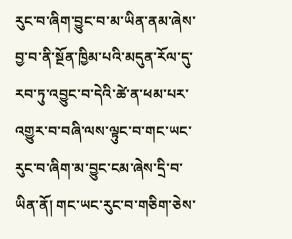རུང་བ་ཞིག་བྱུང་བ་མ་ཡིན་ནམ་ཞེས་བྱ་བ་ནི་སྔོན་ཁྱིམ་པའི་མདུན་རོལ་དུ་རབ་ཏུ་འབྱུང་བ་དེའི་ཚེ་ན་ཕམ་པར་འགྱུར་བ་བཞི་ལས་ལྟུང་བ་གང་ཡང་རུང་བ་ཞིག་མ་བྱུང་ངམ་ཞེས་དྲི་བ་ཡིན་ནོ། གང་ཡང་རུང་བ་གཅིག་ཅེས་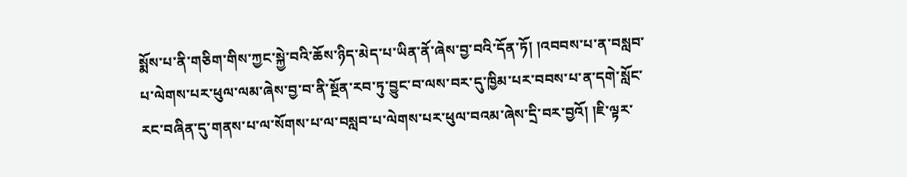སྨོས་པ་ནི་གཅིག་གིས་ཀྱང་སྐྱེ་བའི་ཆོས་ཉིད་མེད་པ་ཡིན་ནོ་ཞེས་བྱ་བའི་དོན་ཏོ། །འབབས་པ་ན་བསླབ་པ་ལེགས་པར་ཕུལ་ལམ་ཞེས་བྱ་བ་ནི་སྔོན་རབ་ཏུ་བྱུང་བ་ལས་བར་དུ་ཁྱིམ་པར་བབས་པ་ན་དགེ་སློང་རང་བཞིན་དུ་གནས་པ་ལ་སོགས་པ་ལ་བསླབ་པ་ལེགས་པར་ཕུལ་བའམ་ཞེས་དྲི་བར་བྱའོ། །ཇི་ལྟར་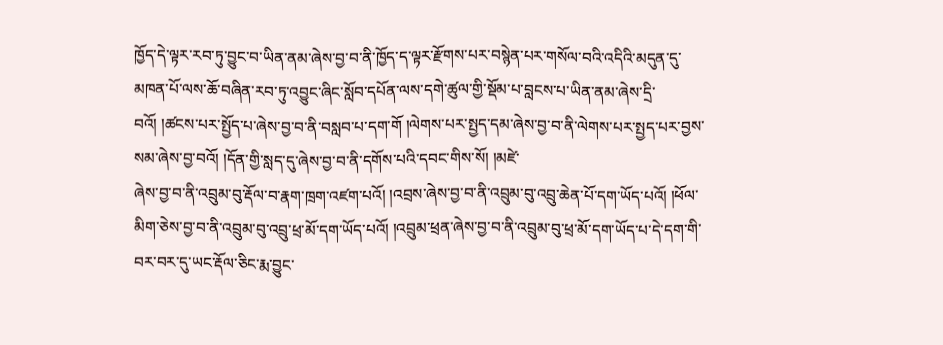ཁྱོད་དེ་ལྟར་རབ་ཏུ་བྱུང་བ་ཡིན་ནམ་ཞེས་བྱ་བ་ནི་ཁྱོད་ད་ལྟར་རྫོགས་པར་བསྙེན་པར་གསོལ་བའི་འདིའི་མདུན་དུ་མཁན་པོ་ལས་ཆོ་བཞིན་རབ་ཏུ་འབྱུང་ཞིང་སློབ་དཔོན་ལས་དགེ་ཚུལ་གྱི་སྡོམ་པ་བླངས་པ་ཡིན་ནམ་ཞེས་དྲི་བའོ། །ཚངས་པར་སྤྱོད་པ་ཞེས་བྱ་བ་ནི་བསླབ་པ་དག་གོ །ལེགས་པར་སྤྱད་དམ་ཞེས་བྱ་བ་ནི་ལེགས་པར་སྤྱད་པར་བྱས་སམ་ཞེས་བྱ་བའོ། །དོན་གྱི་སླད་དུ་ཞེས་བྱ་བ་ནི་དགོས་པའི་དབང་གིས་སོ། །མཛེ་
ཞེས་བྱ་བ་ནི་འབྲུམ་བུ་རྡོལ་བ་རྣག་ཁྲག་འཛག་པའོ། །འབྲས་ཞེས་བྱ་བ་ནི་འབྲུམ་བུ་འབྲུ་ཆེན་པོ་དག་ཡོད་པའོ། །ཕོལ་མིག་ཅེས་བྱ་བ་ནི་འབྲུམ་བུ་འབྲུ་ཕྲ་མོ་དག་ཡོད་པའོ། །འབྲུམ་ཕྲན་ཞེས་བྱ་བ་ནི་འབྲུམ་བུ་ཕྲ་མོ་དག་ཡོད་པ་དེ་དག་གི་བར་བར་དུ་ཡང་རྡོལ་ཅིང་རྨ་བྱུང་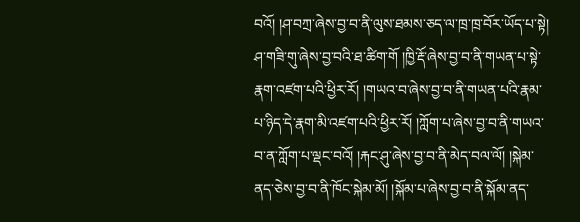བའོ། །ཤ་བཀྲ་ཞེས་བྱ་བ་ནི་ལུས་ཐམས་ཅད་ལ་ཁྲ་ཁྲ་བོར་ཡོད་པ་སྟེ། ཤ་གཟི་གུ་ཞེས་བྱ་བའི་ཐ་ཚིག་གོ །ཁྱི་རྡོ་ཞེས་བྱ་བ་ནི་གཡན་པ་སྟེ་རྣག་འཛག་པའི་ཕྱིར་རོ། །གཡའ་བ་ཞེས་བྱ་བ་ནི་གཡན་པའི་རྣམ་པ་ཉིད་དེ་རྣག་མི་འཛག་པའི་ཕྱིར་རོ། །ཀློག་པ་ཞེས་བྱ་བ་ནི་གཡའ་བ་ན་ཀློག་པ་ལྡང་བའོ། །རྐང་ཤུ་ཞེས་བྱ་བ་ནི་མེད་བལ་ལོ། །སྐེམ་ནད་ཅེས་བྱ་བ་ནི་ཁོང་སྐེམ་མོ། །སྐོམ་པ་ཞེས་བྱ་བ་ནི་སྐོམ་ནད་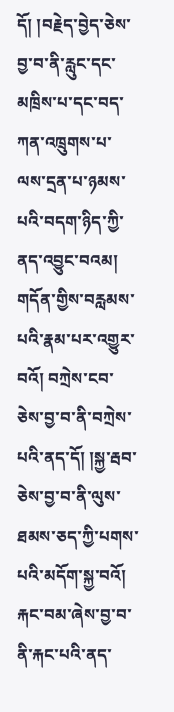དོ། །བརྗེད་བྱེད་ཅེས་བྱ་བ་ནི་རླུང་དང་མཁྲིས་པ་དང་བད་ཀན་འཁྲུགས་པ་ལས་དྲན་པ་ཉམས་པའི་བདག་ཉིད་ཀྱི་ནད་འབྱུང་བའམ། གདོན་གྱིས་བརླམས་པའི་རྣམ་པར་འགྱུར་བའོ། བཀྲེས་ངབ་ཅེས་བྱ་བ་ནི་བཀྲེས་པའི་ནད་དོ། །སྐྱ་རྦབ་ཅེས་བྱ་བ་ནི་ལུས་ཐམས་ཅད་ཀྱི་པགས་པའི་མདོག་སྐྱ་བའོ། རྐང་བམ་ཞེས་བྱ་བ་ནི་རྐང་པའི་ནད་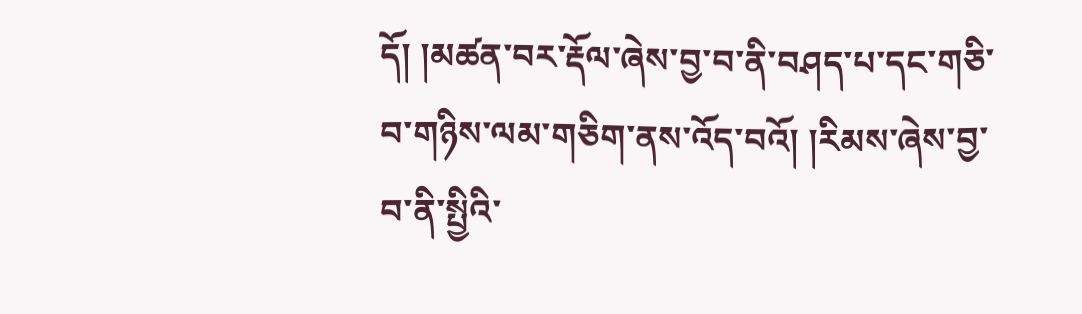དོ། །མཚན་བར་རྡོལ་ཞེས་བྱ་བ་ནི་བཤད་པ་དང་གཅི་བ་གཉིས་ལམ་གཅིག་ནས་འོད་བའོ། །རིམས་ཞེས་བྱ་བ་ནི་སྤྱིའི་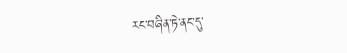རང་བཞིན་ཏེ་ནང་དུ་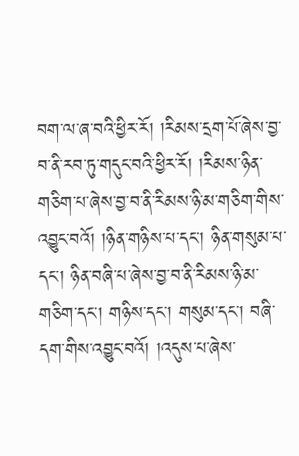བག་ལ་ཞ་བའི་ཕྱིར་རོ། །རིམས་དྲག་པོ་ཞེས་བྱ་བ་ནི་རབ་ཏུ་གདུང་བའི་ཕྱིར་རོ། །རིམས་ཉིན་གཅིག་པ་ཞེས་བྱ་བ་ནི་རིམས་ཉི་མ་གཅིག་གིས་འབྱུང་བའོ། །ཉིན་གཉིས་པ་དང་། ཉིན་གསུམ་པ་དང་། ཉིན་བཞི་པ་ཞེས་བྱ་བ་ནི་རིམས་ཉི་མ་གཅིག་དང་། གཉིས་དང་། གསུམ་དང་། བཞི་དག་གིས་འབྱུང་བའོ། །འདུས་པ་ཞེས་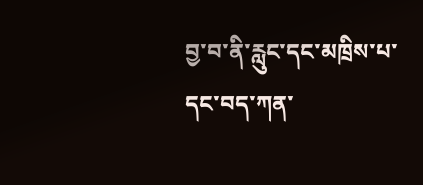བྱ་བ་ནི་རླུང་དང་མཁྲིས་པ་དང་བད་ཀན་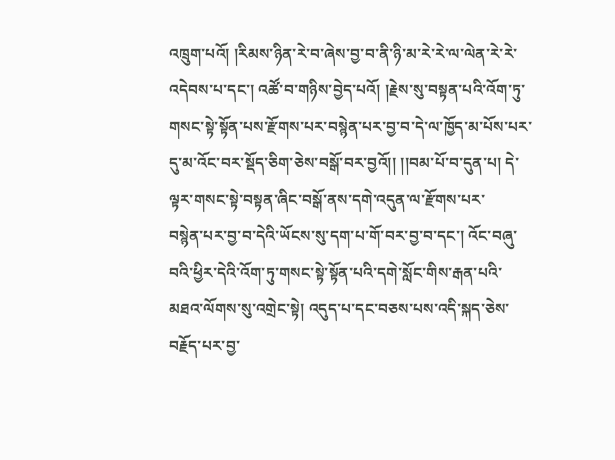འཁྲུག་པའོ། །རིམས་ཉིན་རེ་བ་ཞེས་བྱ་བ་ནི་ཉི་མ་རེ་རེ་ལ་ལེན་རེ་རེ་འདེབས་པ་དང་། འཚོ་བ་གཉིས་བྱེད་པའོ། །རྗེས་སུ་བསྟན་པའི་འོག་ཏུ་གསང་སྟེ་སྟོན་པས་རྫོགས་པར་བསྙེན་པར་བྱ་བ་དེ་ལ་ཁྱོད་མ་པོས་པར་དུ་མ་འོང་བར་སྡོད་ཅིག་ཅེས་བསྒོ་བར་བྱའོ།། །།བམ་པོ་བ་དུན་པ། དེ་ལྟར་གསང་སྟེ་བསྟན་ཞིང་བསྒོ་ནས་དགེ་འདུན་ལ་རྫོགས་པར་
བསྙེན་པར་བྱ་བ་དེའི་ཡོངས་སུ་དག་པ་གོ་བར་བྱ་བ་དང་། འོང་བཞུ་བའི་ཕྱིར་དེའི་འོག་ཏུ་གསང་སྟེ་སྟོན་པའི་དགེ་སློང་གིས་རྒན་པའི་མཐའ་ལོགས་སུ་འགྲེང་སྟེ། འདུད་པ་དང་བཅས་པས་འདི་སྐད་ཅེས་བརྗོད་པར་བྱ་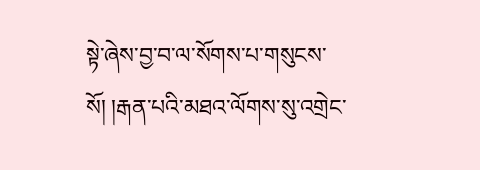སྟེ་ཞེས་བྱ་བ་ལ་སོགས་པ་གསུངས་སོ། །རྒན་པའི་མཐའ་ལོགས་སུ་འགྲེང་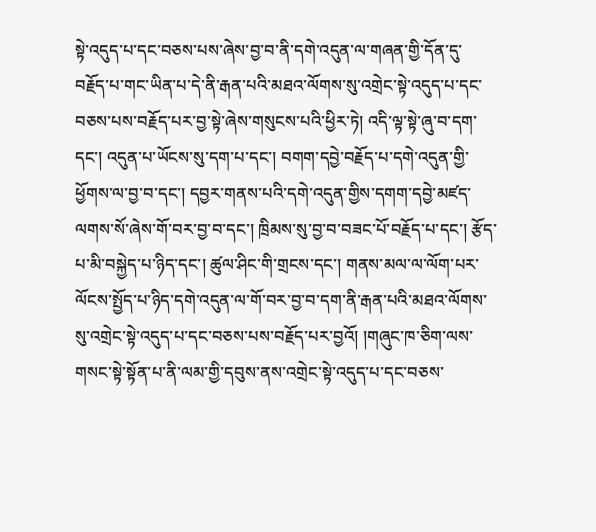སྟེ་འདུད་པ་དང་བཅས་པས་ཞེས་བྱ་བ་ནི་དགེ་འདུན་ལ་གཞན་གྱི་དོན་དུ་བརྗོད་པ་གང་ཡིན་པ་དེ་ནི་རྒན་པའི་མཐའ་ལོགས་སུ་འགྲེང་སྟེ་འདུད་པ་དང་བཅས་པས་བརྗོད་པར་བྱ་སྟེ་ཞེས་གསུངས་པའི་ཕྱིར་ཏེ། འདི་ལྟ་སྟེ་ཞུ་བ་དག་དང་། འདུན་པ་ཡོངས་སུ་དག་པ་དང་། བགག་དབྱེ་བརྗོད་པ་དགེ་འདུན་གྱི་ཕྱོགས་ལ་བྱ་བ་དང་། དབྱར་གནས་པའི་དགེ་འདུན་གྱིས་དགག་དབྱེ་མཛད་ལགས་སོ་ཞེས་གོ་བར་བྱ་བ་དང་། ཁྲིམས་སུ་བྱ་བ་བཟང་པོ་བརྗོད་པ་དང་། རྩོད་པ་མི་བསྐྱེད་པ་ཉིད་དང་། ཚུལ་ཤིང་གི་གྲངས་དང་། གནས་མལ་ལ་ལོག་པར་ལོངས་སྤྱོད་པ་ཉིད་དགེ་འདུན་ལ་གོ་བར་བྱ་བ་དག་ནི་རྒན་པའི་མཐའ་ལོགས་སུ་འགྲེང་སྟེ་འདུད་པ་དང་བཅས་པས་བརྗོད་པར་བྱའོ། །གཞུང་ཁ་ཅིག་ལས་གསང་སྟེ་སྟོན་པ་ནི་ལམ་གྱི་དབུས་ནས་འགྲེང་སྟེ་འདུད་པ་དང་བཅས་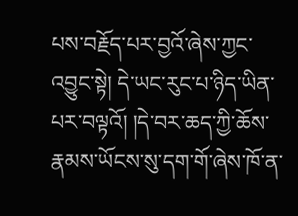པས་བརྗོད་པར་བྱའོ་ཞེས་ཀྱང་འབྱུང་སྟེ། དེ་ཡང་རུང་པ་ཉིད་ཡིན་པར་བལྟའོ། །དེ་བར་ཆད་ཀྱི་ཆོས་རྣམས་ཡོངས་སུ་དག་གོ་ཞེས་ཁོ་ན་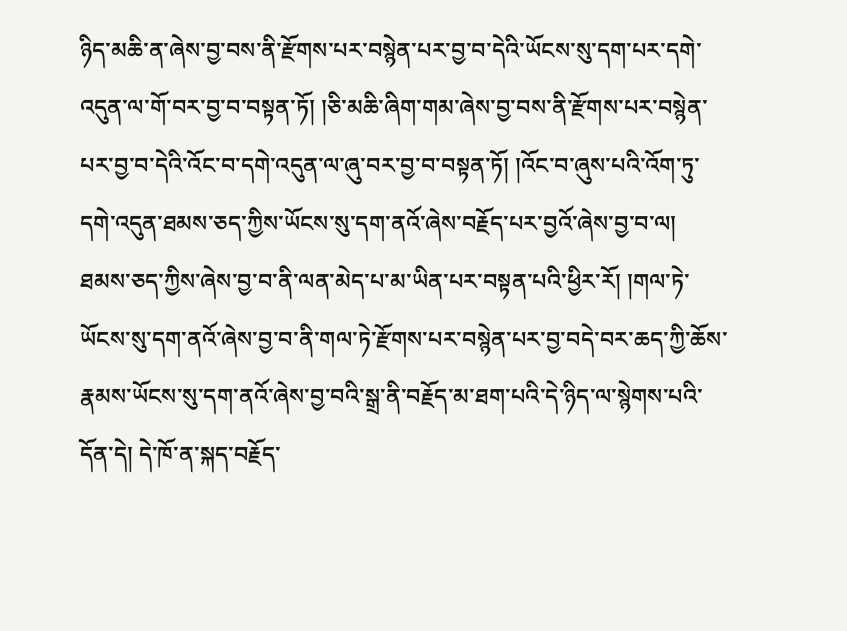ཉིད་མཆི་ན་ཞེས་བྱ་བས་ནི་རྫོགས་པར་བསྙེན་པར་བྱ་བ་དེའི་ཡོངས་སུ་དག་པར་དགེ་འདུན་ལ་གོ་བར་བྱ་བ་བསྟན་ཏོ། །ཅི་མཆི་ཞིག་གམ་ཞེས་བྱ་བས་ནི་རྫོགས་པར་བསྙེན་པར་བྱ་བ་དེའི་འོང་བ་དགེ་འདུན་ལ་ཞུ་བར་བྱ་བ་བསྟན་ཏོ། །འོང་བ་ཞུས་པའི་འོག་ཏུ་དགེ་འདུན་ཐམས་ཅད་ཀྱིས་ཡོངས་སུ་དག་ནའོ་ཞེས་བརྗོད་པར་བྱའོ་ཞེས་བྱ་བ་ལ། ཐམས་ཅད་ཀྱིས་ཞེས་བྱ་བ་ནི་ལན་མེད་པ་མ་ཡིན་པར་བསྟན་པའི་ཕྱིར་རོ། །གལ་ཏེ་ཡོངས་སུ་དག་ནའོ་ཞེས་བྱ་བ་ནི་གལ་ཏེ་རྫོགས་པར་བསྙེན་པར་བྱ་བདེ་བར་ཆད་ཀྱི་ཆོས་རྣམས་ཡོངས་སུ་དག་ནའོ་ཞེས་བྱ་བའི་སྒྲ་ནི་བརྗོད་མ་ཐག་པའི་དེ་ཉིད་ལ་སྙེགས་པའི་དོན་དེ། དེ་ཁོ་ན་སྐད་བརྗོད་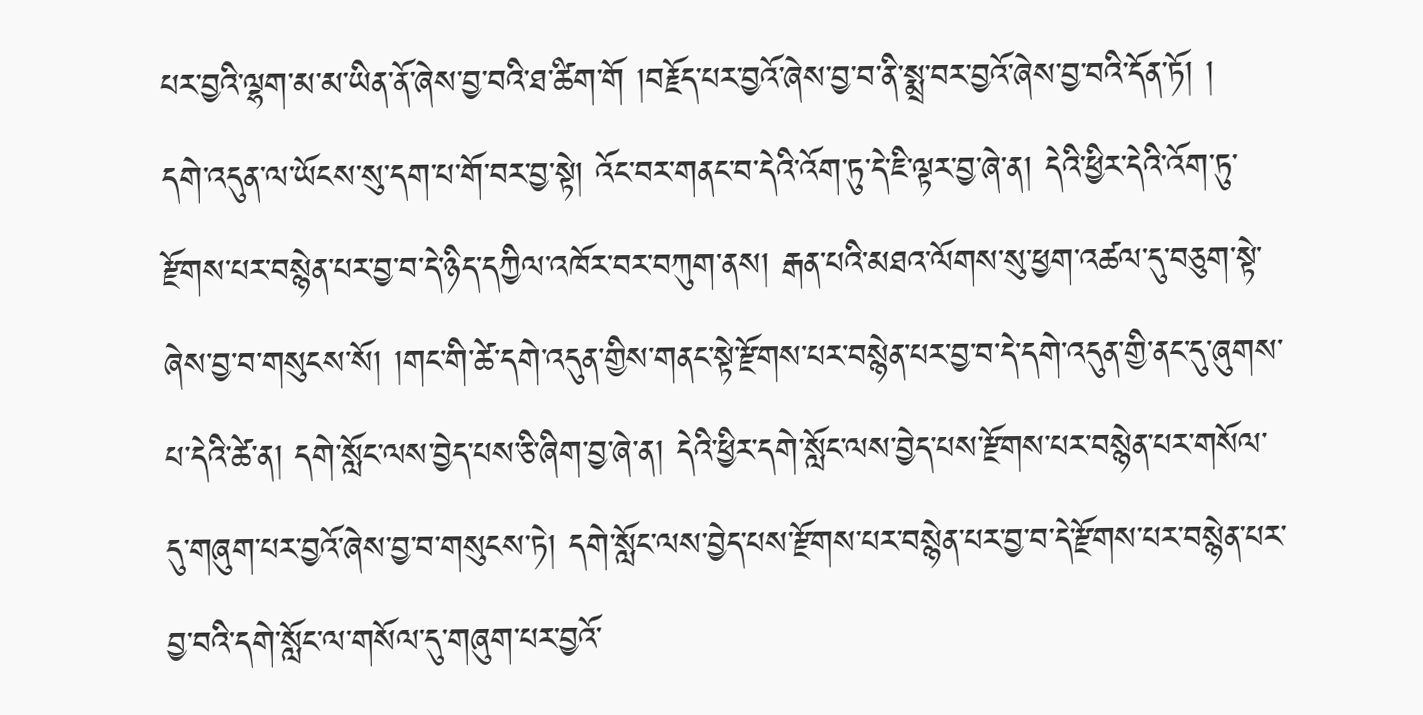པར་བྱའི་ལྷག་མ་མ་ཡིན་ནོ་ཞེས་བྱ་བའི་ཐ་ཚིག་གོ །བརྗོད་པར་བྱའོ་ཞེས་བྱ་བ་ནི་སྨྲ་བར་བྱའོ་ཞེས་བྱ་བའི་དོན་ཏོ། །
དགེ་འདུན་ལ་ཡོངས་སུ་དག་པ་གོ་བར་བྱ་སྟེ། འོང་བར་གནང་བ་དེའི་འོག་ཏུ་དེ་ཇི་ལྟར་བྱ་ཞེ་ན། དེའི་ཕྱིར་དེའི་འོག་ཏུ་རྫོགས་པར་བསྙེན་པར་བྱ་བ་དེ་ཉིད་དཀྱིལ་འཁོར་བར་བཀུག་ནས། རྒན་པའི་མཐའ་ལོགས་སུ་ཕྱག་འཚལ་དུ་བཅུག་སྟེ་ཞེས་བྱ་བ་གསུངས་སོ། །གང་གི་ཚེ་དགེ་འདུན་གྱིས་གནང་སྟེ་རྫོགས་པར་བསྙེན་པར་བྱ་བ་དེ་དགེ་འདུན་གྱི་ནང་དུ་ཞུགས་པ་དེའི་ཚེ་ན། དགེ་སློང་ལས་བྱེད་པས་ཅི་ཞིག་བྱ་ཞེ་ན། དེའི་ཕྱིར་དགེ་སློང་ལས་བྱེད་པས་རྫོགས་པར་བསྙེན་པར་གསོལ་དུ་གཞུག་པར་བྱའོ་ཞེས་བྱ་བ་གསུངས་ཏེ། དགེ་སློང་ལས་བྱེད་པས་རྫོགས་པར་བསྙེན་པར་བྱ་བ་དེ་རྫོགས་པར་བསྙེན་པར་བྱ་བའི་དགེ་སློང་ལ་གསོལ་དུ་གཞུག་པར་བྱའོ་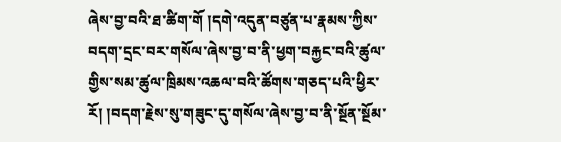ཞེས་བྱ་བའི་ཐ་ཚིག་གོ །དགེ་འདུན་བཙུན་པ་རྣམས་ཀྱིས་བདག་དྲང་བར་གསོལ་ཞེས་བྱ་བ་ནི་ཕྱག་བརྐྱང་བའི་ཚུལ་གྱིས་སམ་ཚུལ་ཁྲིམས་འཆལ་བའི་ཚོགས་གཅད་པའི་ཕྱིར་རོ། །བདག་རྗེས་སུ་གཟུང་དུ་གསོལ་ཞེས་བྱ་བ་ནི་སྔོན་སྔོམ་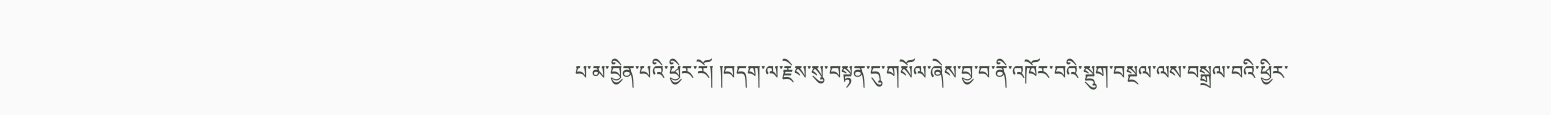པ་མ་བྱིན་པའི་ཕྱིར་རོ། །བདག་ལ་རྗེས་སུ་བསྟན་དུ་གསོལ་ཞེས་བྱ་བ་ནི་འཁོར་བའི་སྡུག་བསྔལ་ལས་བསྒྲལ་བའི་ཕྱིར་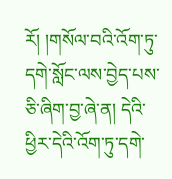རོ། །གསོལ་བའི་འོག་ཏུ་དགེ་སློང་ལས་བྱེད་པས་ཅི་ཞིག་བྱ་ཞེ་ན། དེའི་ཕྱིར་དེའི་འོག་ཏུ་དགེ་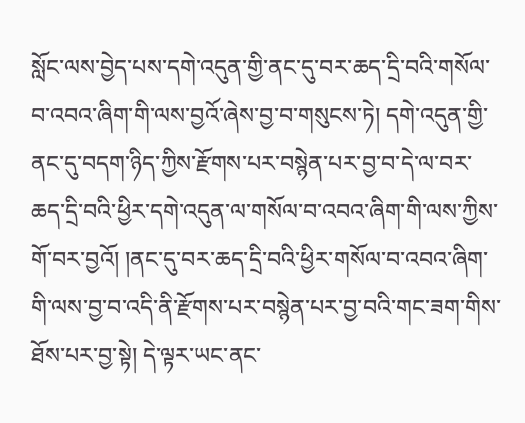སློང་ལས་བྱེད་པས་དགེ་འདུན་གྱི་ནང་དུ་བར་ཆད་དྲི་བའི་གསོལ་བ་འབའ་ཞིག་གི་ལས་བྱའོ་ཞེས་བྱ་བ་གསུངས་ཏེ། དགེ་འདུན་གྱི་ནང་དུ་བདག་ཉིད་ཀྱིས་རྫོགས་པར་བསྙེན་པར་བྱ་བ་དེ་ལ་བར་ཆད་དྲི་བའི་ཕྱིར་དགེ་འདུན་ལ་གསོལ་བ་འབའ་ཞིག་གི་ལས་ཀྱིས་གོ་བར་བྱའོ། །ནང་དུ་བར་ཆད་དྲི་བའི་ཕྱིར་གསོལ་བ་འབའ་ཞིག་གི་ལས་བྱ་བ་འདི་ནི་རྫོགས་པར་བསྙེན་པར་བྱ་བའི་གང་ཟག་གིས་ཐོས་པར་བྱ་སྟེ། དེ་ལྟར་ཡང་ནང་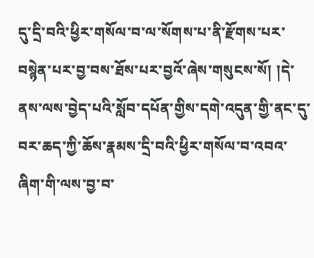དུ་དྲི་བའི་ཕྱིར་གསོལ་བ་ལ་སོགས་པ་ནི་རྫོགས་པར་བསྙེན་པར་བྱ་བས་ཐོས་པར་བྱའོ་ཞེས་གསུངས་སོ། །དེ་ནས་ལས་བྱེད་པའི་སློབ་དཔོན་གྱིས་དགེ་འདུན་གྱི་ནང་དུ་བར་ཆད་ཀྱི་ཆོས་རྣམས་དྲི་བའི་ཕྱིར་གསོལ་བ་འབའ་ཞིག་གི་ལས་བྱ་བ་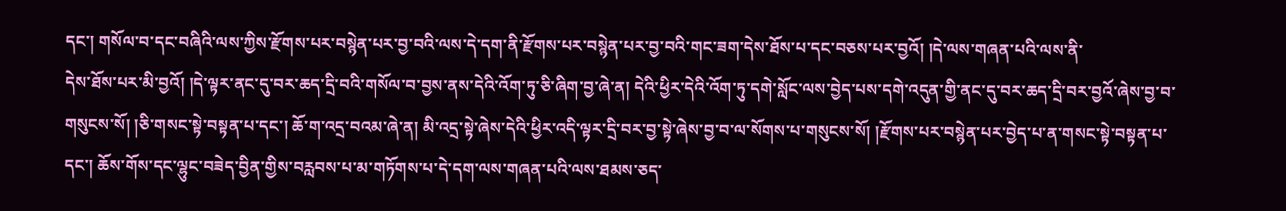དང་། གསོལ་བ་དང་བཞིའི་ལས་ཀྱིས་རྫོགས་པར་བསྙེན་པར་བྱ་བའི་ལས་དེ་དག་ནི་རྫོགས་པར་བསྙེན་པར་བྱ་བའི་གང་ཟག་དེས་ཐོས་པ་དང་བཅས་པར་བྱའོ། །དེ་ལས་གཞན་པའི་ལས་ནི་
དེས་ཐོས་པར་མི་བྱའོ། །དེ་ལྟར་ནང་དུ་བར་ཆད་དྲི་བའི་གསོལ་བ་བྱས་ནས་དེའི་འོག་ཏུ་ཅི་ཞིག་བྱ་ཞེ་ན། དེའི་ཕྱིར་དེའི་འོག་ཏུ་དགེ་སློང་ལས་བྱེད་པས་དགེ་འདུན་གྱི་ནང་དུ་བར་ཆད་དྲི་བར་བྱའོ་ཞེས་བྱ་བ་གསུངས་སོ། །ཅི་གསང་སྟེ་བསྟན་པ་དང་། ཆོ་ག་འདྲ་བའམ་ཞེ་ན། མི་འདྲ་སྟེ་ཞེས་དེའི་ཕྱིར་འདི་ལྟར་དྲི་བར་བྱ་སྟེ་ཞེས་བྱ་བ་ལ་སོགས་པ་གསུངས་སོ། །རྫོགས་པར་བསྙེན་པར་བྱེད་པ་ན་གསང་སྟེ་བསྟན་པ་དང་། ཆོས་གོས་དང་ལྷུང་བཟེད་བྱིན་གྱིས་བརླབས་པ་མ་གཏོགས་པ་དེ་དག་ལས་གཞན་པའི་ལས་ཐམས་ཅད་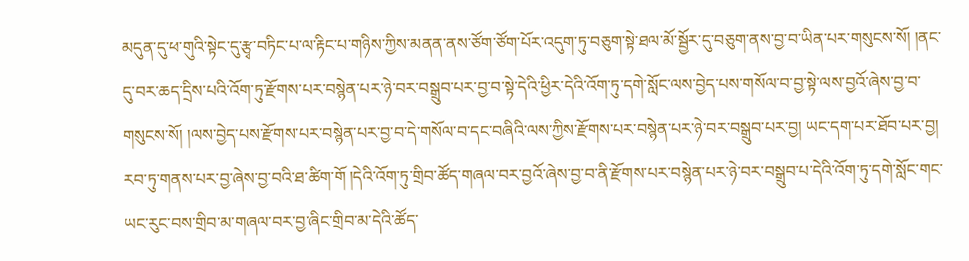མདུན་དུ་ཕ་གུའི་སྟེང་དུ་རྩྭ་བཏིང་པ་ལ་རྟིང་པ་གཉིས་ཀྱིས་མནན་ནས་ཙོག་ཙོག་པོར་འདུག་ཏུ་བཅུག་སྟེ་ཐལ་མོ་སྦྱོར་དུ་བཅུག་ནས་བྱ་བ་ཡིན་པར་གསུངས་སོ། །ནང་དུ་བར་ཆད་དྲིས་པའི་འོག་ཏུ་རྫོགས་པར་བསྙེན་པར་ཉེ་བར་བསྒྲུབ་པར་བྱ་བ་སྟེ་དེའི་ཕྱིར་དེའི་འོག་ཏུ་དགེ་སློང་ལས་བྱེད་པས་གསོལ་བ་བྱ་སྟེ་ལས་བྱའོ་ཞེས་བྱ་བ་གསུངས་སོ། །ལས་བྱེད་པས་རྫོགས་པར་བསྙེན་པར་བྱ་བ་དེ་གསོལ་བ་དང་བཞིའི་ལས་ཀྱིས་རྫོགས་པར་བསྙེན་པར་ཉེ་བར་བསྒྲུབ་པར་བྱ། ཡང་དག་པར་ཐོབ་པར་བྱ། རབ་ཏུ་གནས་པར་བྱ་ཞེས་བྱ་བའི་ཐ་ཚིག་གོ །དེའི་འོག་ཏུ་གྲིབ་ཚོད་གཞལ་བར་བྱའོ་ཞེས་བྱ་བ་ནི་རྫོགས་པར་བསྙེན་པར་ཉེ་བར་བསྒྲུབ་པ་དེའི་འོག་ཏུ་དགེ་སློང་གང་ཡང་རུང་བས་གྲིབ་མ་གཞལ་བར་བྱ་ཞིང་གྲིབ་མ་དེའི་ཚོད་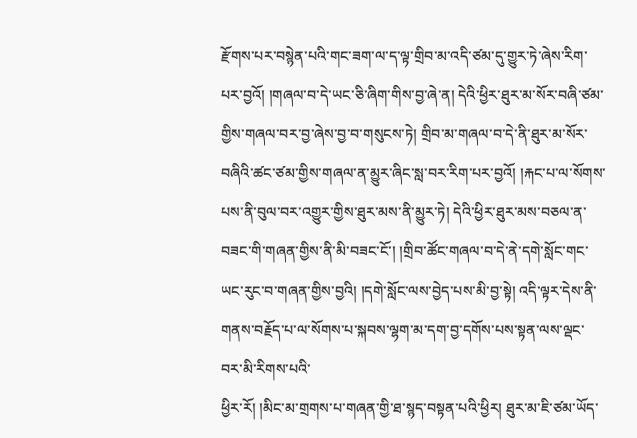རྫོགས་པར་བསྙེན་པའི་གང་ཟག་ལ་ད་ལྟ་གྲིབ་མ་འདི་ཙམ་དུ་གྱུར་ཏེ་ཞེས་རིག་པར་བྱའོ། །གཞལ་བ་དེ་ཡང་ཅི་ཞིག་གིས་བྱ་ཞེ་ན། དེའི་ཕྱིར་ཐུར་མ་སོར་བཞི་ཙམ་གྱིས་གཞལ་བར་བྱ་ཞེས་བྱ་བ་གསུངས་ཏེ། གྲིབ་མ་གཞལ་བ་དེ་ནི་ཐུར་མ་སོར་བཞིའི་ཚང་ཙམ་གྱིས་གཞལ་ན་མྱུར་ཞིང་སླ་བར་རིག་པར་བྱའོ། །རྐང་པ་ལ་སོགས་པས་ནི་བུལ་བར་འགྱུར་གྱིས་ཐུར་མས་ནི་མྱུར་ཏེ། དེའི་ཕྱིར་ཐུར་མས་བཅལ་ན་བཟང་གི་གཞན་གྱིས་ནི་མི་བཟང་ངོ་། །གྲིབ་ཚོང་གཞལ་བ་དེ་ནེ་དགེ་སློང་གང་ཡང་རུང་བ་གཞན་གྱིས་བྱའི། །དགེ་སློང་ལས་བྱེད་པས་མི་བྱ་སྟེ། འདི་ལྟར་དེས་ནི་གནས་བརྗོད་པ་ལ་སོགས་པ་སྐབས་ལྷག་མ་དག་བྱ་དགོས་པས་སྟན་ལས་ལྡང་བར་མི་རིགས་པའི་
ཕྱིར་རོ། །མིང་མ་གྲགས་པ་གཞན་གྱི་ཐ་སྙད་བསྟན་པའི་ཕྱིར། ཐུར་མ་ཇི་ཙམ་ཡོད་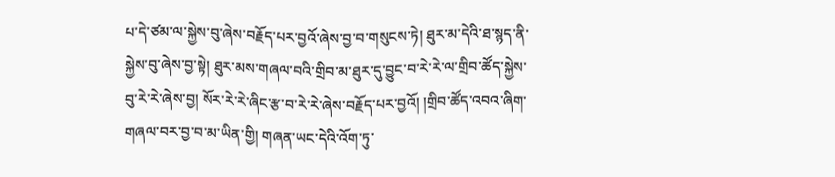པ་དེ་ཙམ་ལ་སྐྱེས་བུ་ཞེས་བརྗོད་པར་བྱའོ་ཞེས་བྱ་བ་གསུངས་ཏེ། ཐུར་མ་དེའི་ཐ་སྙད་ནི་སྐྱེས་བུ་ཞེས་བྱ་སྟེ། ཐུར་མས་གཞལ་བའི་གྲིབ་མ་ཐུར་དུ་བྱུང་བ་རེ་རེ་ལ་གྲིབ་ཚོད་སྐྱེས་བུ་རེ་རེ་ཞེས་བྱ། སོར་རེ་རེ་ཞིང་རྩ་བ་རེ་རེ་ཞེས་བརྗོད་པར་བྱའོ། །གྲིབ་ཚོད་འབའ་ཞིག་གཞལ་བར་བྱ་བ་མ་ཡིན་གྱི། གཞན་ཡང་དེའི་འོག་ཏུ་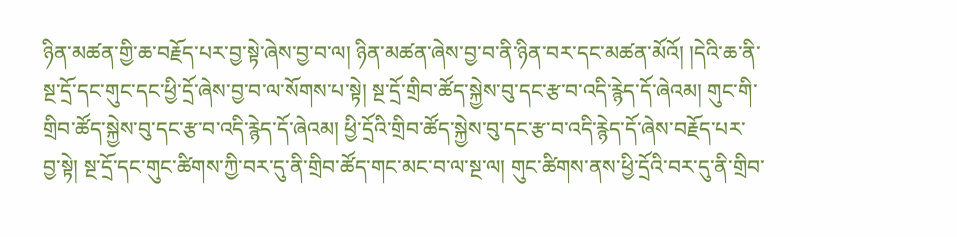ཉིན་མཚན་གྱི་ཆ་བརྗོད་པར་བྱ་སྟེ་ཞེས་བྱ་བ་ལ། ཉིན་མཚན་ཞེས་བྱ་བ་ནི་ཉིན་བར་དང་མཚན་མོའོ། །དེའི་ཆ་ནི་སྔ་དྲོ་དང་གུང་དང་ཕྱི་དྲོ་ཞེས་བྱ་བ་ལ་སོགས་པ་སྟེ། སྔ་དྲོ་གྲིབ་ཚོད་སྐྱེས་བུ་དང་རྩ་བ་འདི་རྙེད་དོ་ཞེའམ། གུང་གི་གྲིབ་ཚོད་སྐྱེས་བུ་དང་རྩ་བ་འདི་རྙེད་དོ་ཞེའམ། ཕྱི་དྲོའི་གྲིབ་ཚོད་སྐྱེས་བུ་དང་རྩ་བ་འདི་རྙེད་དོ་ཞེས་བརྗོད་པར་བྱ་སྟེ། སྔ་དྲོ་དང་གུང་ཚིགས་ཀྱི་བར་དུ་ནི་གྲིབ་ཚོད་གང་མང་བ་ལ་སྔ་ལ། གུང་ཚིགས་ནས་ཕྱི་དྲོའི་བར་དུ་ནི་གྲིབ་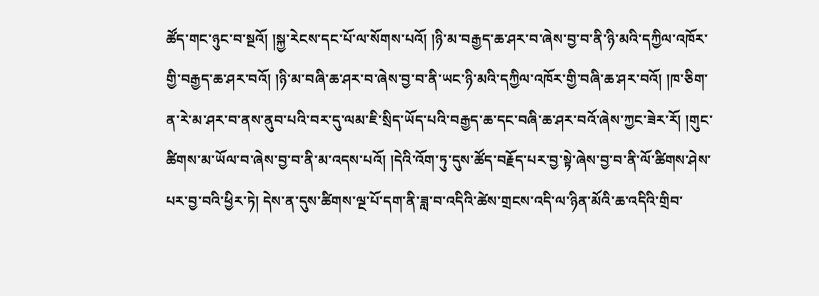ཚོད་གང་ཉུང་བ་སྔའོ། །སྐྱ་རེངས་དང་པོ་ལ་སོགས་པའོ། །ཉི་མ་བརྒྱད་ཆ་ཤར་བ་ཞེས་བྱ་བ་ནི་ཉི་མའི་དཀྱིལ་འཁོར་གྱི་བརྒྱད་ཆ་ཤར་བའོ། །ཉི་མ་བཞི་ཆ་ཤར་བ་ཞེས་བྱ་བ་ནི་ཡང་ཉི་མའི་དཀྱིལ་འཁོར་གྱི་བཞི་ཆ་ཤར་བའོ། །ཁ་ཅིག་ན་རེ་མ་ཤར་བ་ནས་ནུབ་པའི་བར་དུ་ལམ་ཇི་སྲིད་ཡོད་པའི་བརྒྱད་ཆ་དང་བཞི་ཆ་ཤར་བའོ་ཞེས་ཀྱང་ཟེར་རོ། །གུང་ཚིགས་མ་ཡོལ་བ་ཞེས་བྱ་བ་ནི་མ་འདས་པའོ། །དེའི་འོག་ཏུ་དུས་ཚོད་བརྗོད་པར་བྱ་སྟེ་ཞེས་བྱ་བ་ནི་ལོ་ཚིགས་ཤེས་པར་བྱ་བའི་ཕྱིར་ཏེ། དེས་ན་དུས་ཚིགས་ལྔ་པོ་དག་ནི་ཟླ་བ་འདིའི་ཚེས་གྲངས་འདི་ལ་ཉིན་མོའི་ཆ་འདིའི་གྲིབ་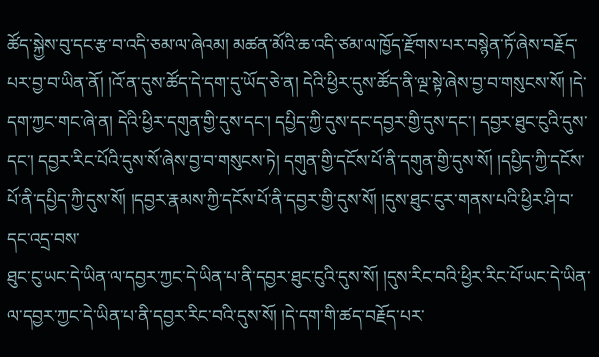ཚོད་སྐྱེས་བུ་དང་རྩ་བ་འདི་ཅམ་ལ་ཞེའམ། མཚན་མོའི་ཆ་འདི་ཙམ་ལ་ཁྱོད་རྫོགས་པར་བསྙེན་ཏོ་ཞེས་བརྗོད་པར་བྱ་བ་ཡིན་ནོ། །འོ་ན་དུས་ཚོད་དེ་དག་དུ་ཡོད་ཅེ་ན། དེའི་ཕྱིར་དུས་ཚོད་ནི་ལྔ་སྟེ་ཞེས་བྱ་བ་གསུངས་སོ། །དེ་དག་ཀྱང་གང་ཞེ་ན། དེའི་ཕྱིར་དགུན་གྱི་དུས་དང་། དཔྱིད་ཀྱི་དུས་དང་དབྱར་གྱི་དུས་དང་། དབྱར་ཐུང་ངུའི་དུས་དང་། དབྱར་རིང་པོའི་དུས་སོ་ཞེས་བྱ་བ་གསུངས་ཏེ། དགུན་གྱི་དངོས་པོ་ནི་དགུན་གྱི་དུས་སོ། །དཔྱིད་ཀྱི་དངོས་པོ་ནི་དཔྱིད་ཀྱི་དུས་སོ། །དབྱར་རྣམས་ཀྱི་དངོས་པོ་ནི་དབྱར་གྱི་དུས་སོ། །དུས་ཐུང་ངུར་གནས་པའི་ཕྱིར་ཤི་བ་དང་འདྲ་བས་
ཐུང་ངུ་ཡང་དེ་ཡིན་ལ་དབྱར་ཀྱང་དེ་ཡིན་པ་ནི་དབྱར་ཐུང་ངུའི་དུས་སོ། །དུས་རིང་བའི་ཕྱིར་རིང་པོ་ཡང་དེ་ཡིན་ལ་དབྱར་ཀྱང་དེ་ཡིན་པ་ནི་དབྱར་རིང་བའི་དུས་སོ། །དེ་དག་གི་ཚད་བརྗོད་པར་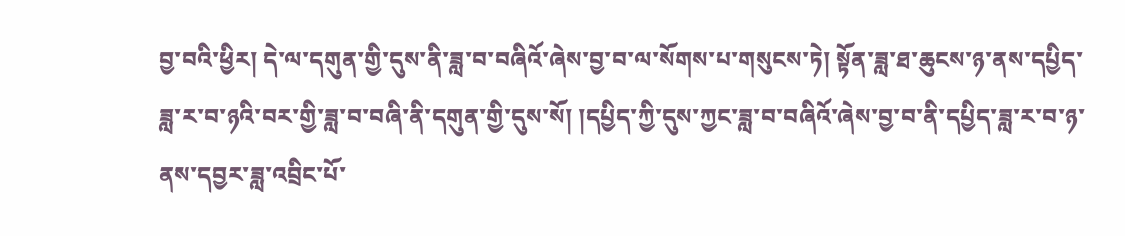བྱ་བའི་ཕྱིར། དེ་ལ་དགུན་གྱི་དུས་ནི་ཟླ་བ་བཞིའོ་ཞེས་བྱ་བ་ལ་སོགས་པ་གསུངས་ཏེ། སྟོན་ཟླ་ཐ་ཆུངས་ཉ་ནས་དཔྱིད་ཟླ་ར་བ་ཉའི་བར་གྱི་ཟླ་བ་བཞི་ནི་དགུན་གྱི་དུས་སོ། །དཔྱིད་ཀྱི་དུས་ཀྱང་ཟླ་བ་བཞིའོ་ཞེས་བྱ་བ་ནི་དཔྱིད་ཟླ་ར་བ་ཉ་ནས་དབྱར་ཟླ་འབྲིང་པོ་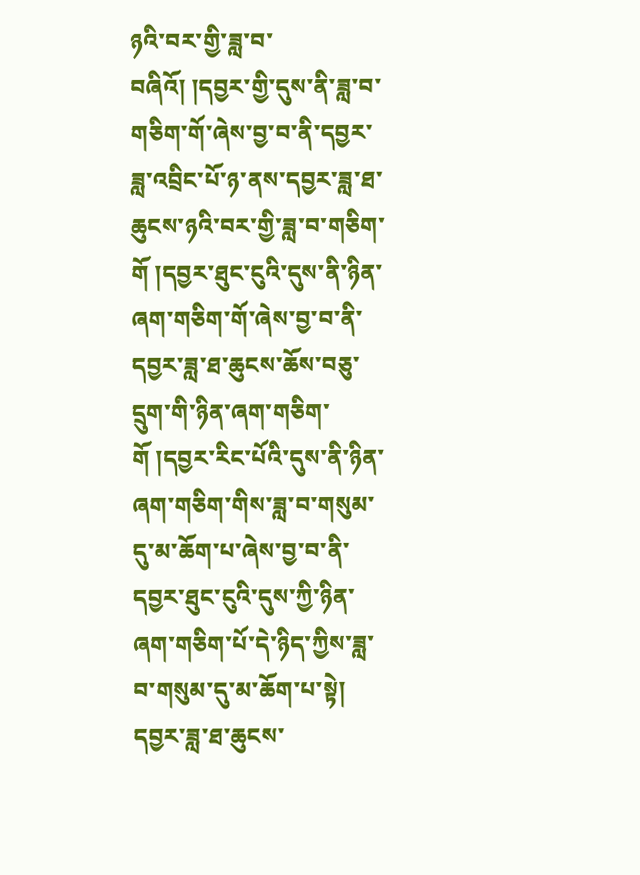ཉའི་བར་གྱི་ཟླ་བ་བཞིའོ། །དབྱར་གྱི་དུས་ནི་ཟླ་བ་གཅིག་གོ་ཞེས་བྱ་བ་ནི་དབྱར་ཟླ་འབྲིང་པོ་ཉ་ནས་དབྱར་ཟླ་ཐ་ཆུངས་ཉའི་བར་གྱི་ཟླ་བ་གཅིག་གོ །དབྱར་ཐུང་ངུའི་དུས་ནི་ཉིན་ཞག་གཅིག་གོ་ཞེས་བྱ་བ་ནི་དབྱར་ཟླ་ཐ་ཆུངས་ཆོས་བཅུ་དྲུག་གི་ཉིན་ཞག་གཅིག་གོ །དབྱར་རིང་པོའི་དུས་ནི་ཉིན་ཞག་གཅིག་གིས་ཟླ་བ་གསུམ་དུ་མ་ཆོག་པ་ཞེས་བྱ་བ་ནི་དབྱར་ཐུང་ངུའི་དུས་ཀྱི་ཉིན་ཞག་གཅིག་པོ་དེ་ཉིད་ཀྱིས་ཟླ་བ་གསུམ་དུ་མ་ཆོག་པ་སྟེ། དབྱར་ཟླ་ཐ་ཆུངས་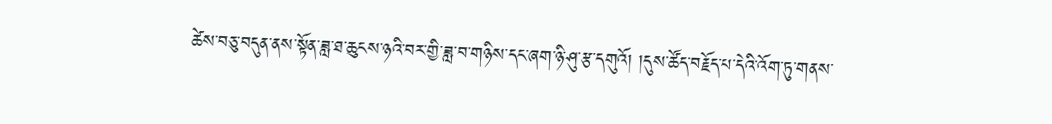ཚེས་བཅུ་བདུན་ནས་སྟོན་ཟླ་ཐ་ཆུངས་ཉའི་བར་གྱི་ཟླ་བ་གཉིས་དང་ཞག་ཉི་ཤུ་རྩ་དགུའོ། །དུས་ཚོད་བརྗོད་པ་དེའི་འོག་ཏུ་གནས་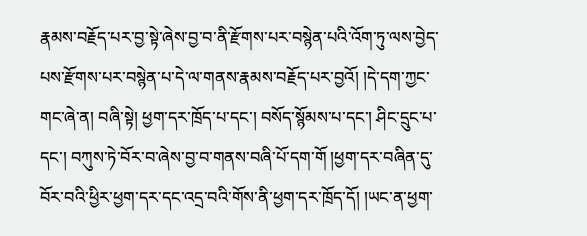རྣམས་བརྗོད་པར་བྱ་སྟེ་ཞེས་བྱ་བ་ནི་རྫོགས་པར་བསྙེན་པའི་འོག་ཏུ་ལས་བྱེད་པས་རྫོགས་པར་བསྙེན་པ་དེ་ལ་གནས་རྣམས་བརྗོད་པར་བྱའོ། །དེ་དག་ཀྱང་གང་ཞེ་ན། བཞི་སྟེ། ཕྱག་དར་ཁྲོད་པ་དང་། བསོད་སྙོམས་པ་དང་། ཤིང་དྲུང་པ་དང་། བཀུས་ཏེ་བོར་བ་ཞེས་བྱ་བ་གནས་བཞི་པོ་དག་གོ །ཕྱག་དར་བཞིན་དུ་བོར་བའི་ཕྱིར་ཕྱག་དར་དང་འདྲ་བའི་གོས་ནི་ཕྱག་དར་ཁྲོད་དོ། །ཡང་ན་ཕྱག་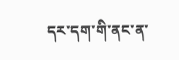དར་དག་གི་ནང་ན་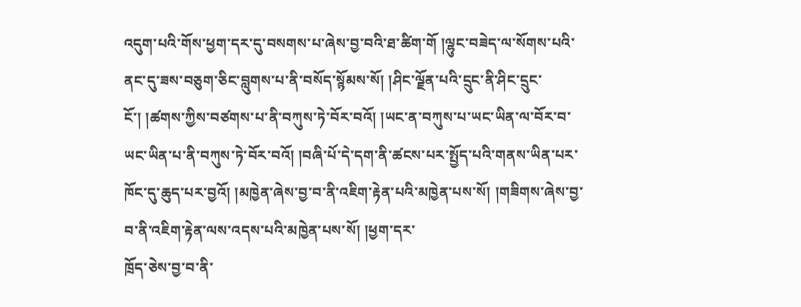འདུག་པའི་གོས་ཕྱག་དར་དུ་བསགས་པ་ཞེས་བྱ་བའི་ཐ་ཚིག་གོ །ལྷུང་བཟེད་ལ་སོགས་པའི་ནང་དུ་ཟས་བཅུག་ཅིང་བླུགས་པ་ནི་བསོད་སྙོམས་སོ། །ཤིང་ལྗོན་པའི་དྲུང་ནི་ཤིང་དྲུང་ངོ་། །ཚགས་ཀྱིས་བཙགས་པ་ནི་བཀུས་ཏེ་བོར་བའོ། །ཡང་ན་བཀུས་པ་ཡང་ཡིན་ལ་བོར་བ་ཡང་ཡིན་པ་ནི་བཀུས་ཏེ་བོར་བའོ། །བཞི་པོ་དེ་དག་ནི་ཚངས་པར་སྤྱོད་པའི་གནས་ཡིན་པར་ཁོང་དུ་ཆུད་པར་བྱའོ། །མཁྱེན་ཞེས་བྱ་བ་ནི་འཇིག་རྟེན་པའི་མཁྱེན་པས་སོ། །གཟིགས་ཞེས་བྱ་བ་ནི་འཇིག་རྟེན་ལས་འདས་པའི་མཁྱེན་པས་སོ། །ཕྱག་དར་
ཁྲོད་ཅེས་བྱ་བ་ནི་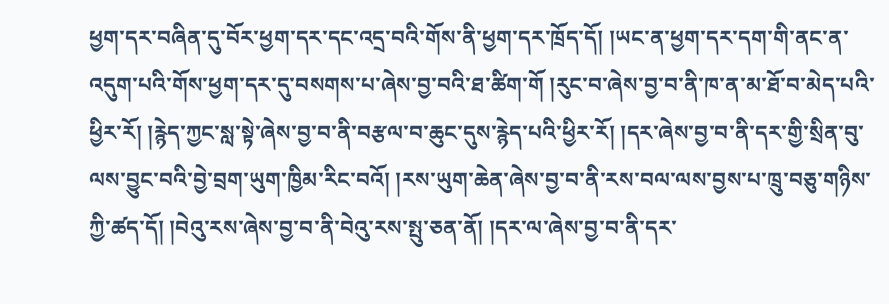ཕྱག་དར་བཞིན་དུ་བོར་ཕྱག་དར་དང་འདྲ་བའི་གོས་ནི་ཕྱག་དར་ཁྲོད་དོ། །ཡང་ན་ཕྱག་དར་དག་གི་ནང་ན་འདུག་པའི་གོས་ཕྱག་དར་དུ་བསགས་པ་ཞེས་བྱ་བའི་ཐ་ཚིག་གོ །རུང་བ་ཞེས་བྱ་བ་ནི་ཁ་ན་མ་ཐོ་བ་མེད་པའི་ཕྱིར་རོ། །རྙེད་ཀྱང་སླ་སྟེ་ཞེས་བྱ་བ་ནི་བརྩལ་བ་ཆུང་དུས་རྙེད་པའི་ཕྱིར་རོ། །དར་ཞེས་བྱ་བ་ནི་དར་གྱི་སྲིན་བུ་ལས་བྱུང་བའི་བྱེ་བྲག་ཡུག་ཁྱིམ་རིང་བའོ། །རས་ཡུག་ཆེན་ཞེས་བྱ་བ་ནི་རས་བལ་ལས་བྱས་པ་ཁྲུ་བཅུ་གཉིས་ཀྱི་ཚད་དོ། །བེའུ་རས་ཞེས་བྱ་བ་ནི་བེའུ་རས་སྤུ་ཅན་ནོ། །དར་ལ་ཞེས་བྱ་བ་ནི་དར་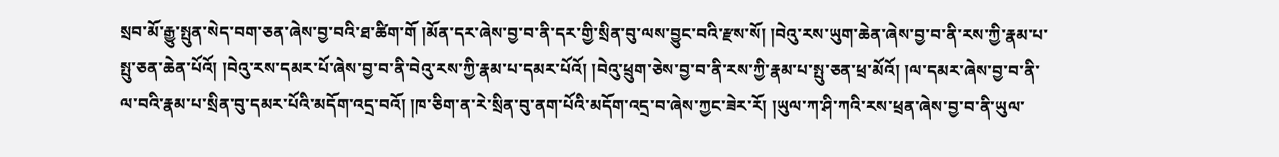སྲབ་མོ་རྒྱུ་སྤུན་སེད་བག་ཅན་ཞེས་བྱ་བའི་ཐ་ཚིག་གོ །མོན་དར་ཞེས་བྱ་བ་ནི་དར་གྱི་སྲིན་བུ་ལས་བྱུང་བའི་རྫས་སོ། །བེའུ་རས་ཡུག་ཆེན་ཞེས་བྱ་བ་ནི་རས་ཀྱི་རྣམ་པ་སྤུ་ཅན་ཆེན་པོའོ། །བེའུ་རས་དམར་པོ་ཞེས་བྱ་བ་ནི་བེའུ་རས་ཀྱི་རྣམ་པ་དམར་པོའོ། །བེའུ་ཕྲུག་ཅེས་བྱ་བ་ནི་རས་ཀྱི་རྣམ་པ་སྤུ་ཅན་ཕྲ་མོའོ། །ལ་དམར་ཞེས་བྱ་བ་ནི་ལ་བའི་རྣམ་པ་སྲིན་བུ་དམར་པོའི་མདོག་འདྲ་བའོ། །ཁ་ཅིག་ན་རེ་སྲིན་བུ་ནག་པོའི་མདོག་འདྲ་བ་ཞེས་ཀྱང་ཟེར་རོ། །ཡུལ་ཀ་ཤི་ཀའི་རས་ཕྲན་ཞེས་བྱ་བ་ནི་ཡུལ་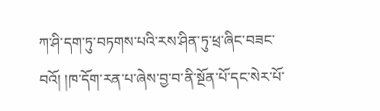ཀ་ཤི་དག་ཏུ་བཏགས་པའི་རས་ཤིན་ཏུ་ཕྲ་ཞིང་བཟང་བའོ། །ཁ་དོག་རན་པ་ཞེས་བྱ་བ་ནི་སྔོན་པོ་དང་སེར་པོ་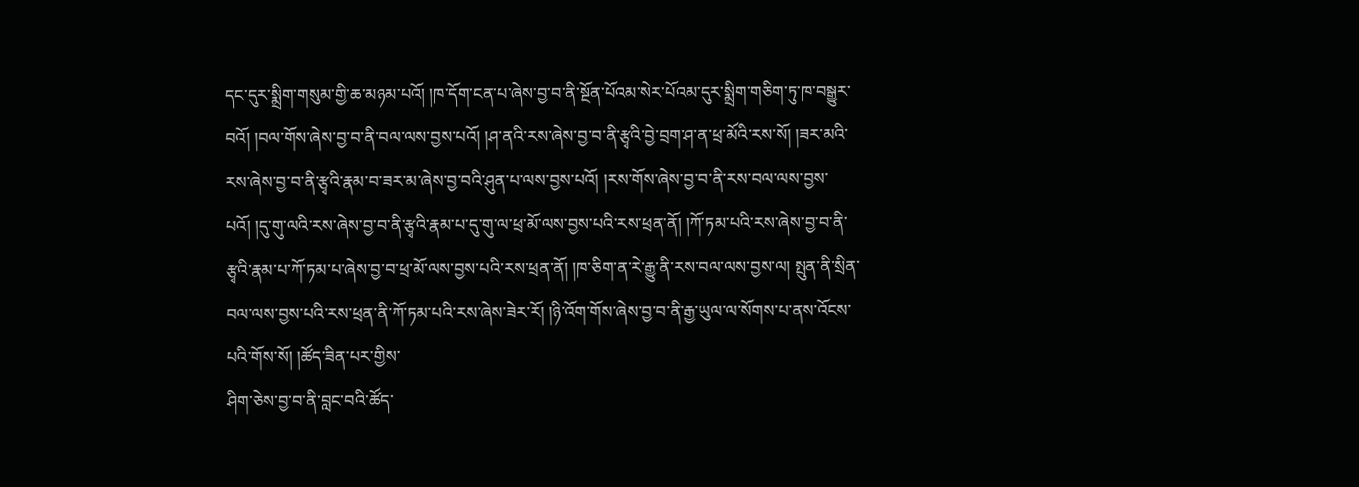དང་དུར་སྨྲིག་གསུམ་གྱི་ཆ་མཉམ་པའོ། །ཁ་དོག་ངན་པ་ཞེས་བྱ་བ་ནི་སྔོན་པོའམ་སེར་པོའམ་དུར་སྨྲིག་གཅིག་ཏུ་ཁ་བསྒྱུར་བའོ། །བལ་གོས་ཞེས་བྱ་བ་ནི་བལ་ལས་བྱས་པའོ། །ཤ་ནའི་རས་ཞེས་བྱ་བ་ནི་རྩྭའི་བྱེ་བྲག་ཤ་ན་ཕྲ་མོའི་རས་སོ། །ཟར་མའི་རས་ཞེས་བྱ་བ་ནི་རྩྭའི་རྣམ་བ་ཟར་མ་ཞེས་བྱ་བའི་ཤུན་པ་ལས་བྱས་པའོ། །རས་གོས་ཞེས་བྱ་བ་ནི་རས་བལ་ལས་བྱས་པའོ། །དུ་གུ་ལའི་རས་ཞེས་བྱ་བ་ནི་རྩྭའི་རྣམ་པ་དུ་གུ་ལ་ཕྲ་མོ་ལས་བྱས་པའི་རས་ཕྲན་ནོ། །ཀོ་ཏམ་པའི་རས་ཞེས་བྱ་བ་ནི་རྩྭའི་རྣམ་པ་ཀོ་ཏམ་པ་ཞེས་བྱ་བ་ཕྲ་མོ་ལས་བྱས་པའི་རས་ཕྲན་ནོ། །ཁ་ཅིག་ན་རེ་རྒྱུ་ནི་རས་བལ་ལས་བྱས་ལ། སྤུན་ནི་སྲིན་བལ་ལས་བྱས་པའི་རས་ཕྲན་ནི་ཀོ་ཏམ་པའི་རས་ཞེས་ཟེར་རོ། །ཉི་འོག་གོས་ཞེས་བྱ་བ་ནི་རྒྱ་ཡུལ་ལ་སོགས་པ་ནས་འོངས་པའི་གོས་སོ། །ཚོད་ཟིན་པར་གྱིས་
ཤིག་ཅེས་བྱ་བ་ནི་བླང་བའི་ཚོད་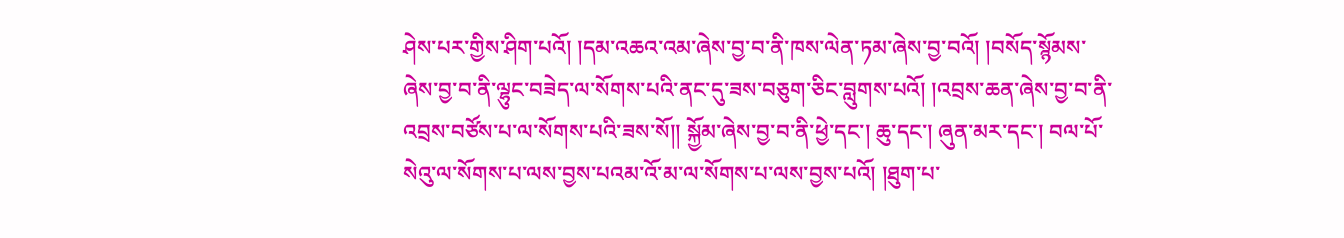ཤེས་པར་གྱིས་ཤིག་པའོ། །དམ་འཆའ་འམ་ཞེས་བྱ་བ་ནི་ཁས་ལེན་ཏམ་ཞེས་བྱ་བའོ། །བསོད་སྙོམས་ཞེས་བྱ་བ་ནི་ལྷུང་བཟེད་ལ་སོགས་པའི་ནང་དུ་ཟས་བཅུག་ཅིང་བླུགས་པའོ། །འབྲས་ཆན་ཞེས་བྱ་བ་ནི་འབྲས་བཙོས་པ་ལ་སོགས་པའི་ཟས་སོ།། སྐྱོམ་ཞེས་བྱ་བ་ནི་ཕྱེ་དང་། ཆུ་དང་། ཞུན་མར་དང་། བལ་པོ་སེའུ་ལ་སོགས་པ་ལས་བྱས་པའམ་འོ་མ་ལ་སོགས་པ་ལས་བྱས་པའོ། །ཐུག་པ་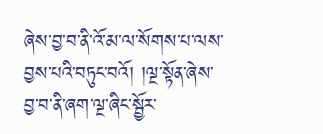ཞེས་བྱ་བ་ནི་འོ་མ་ལ་སོགས་པ་ལས་བྱས་པའི་བཏུང་བའོ། །ལྔ་སྟོན་ཞེས་བྱ་བ་ནི་ཞག་ལྔ་ཞིང་སྦྱོར་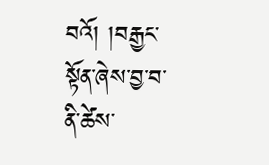བའོ། །བརྒྱང་སྟོན་ཞེས་བྱ་བ་ནི་ཚེས་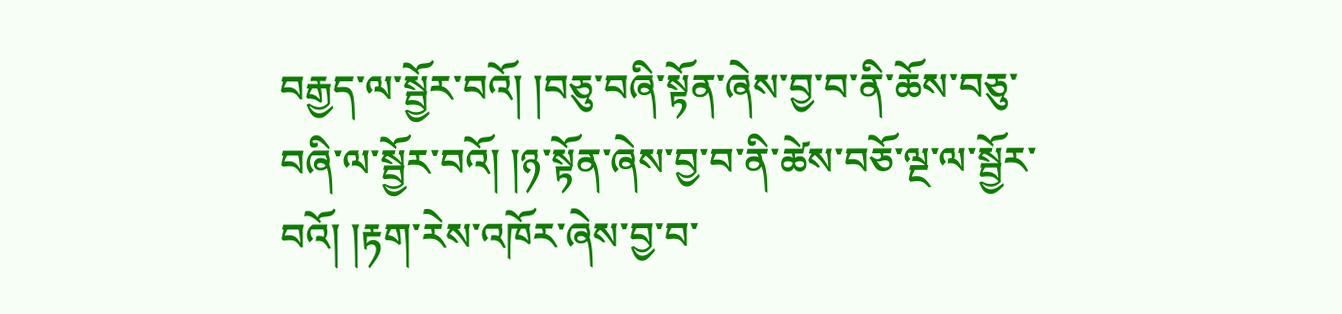བརྒྱད་ལ་སྦྱོར་བའོ། །བཅུ་བཞི་སྟོན་ཞེས་བྱ་བ་ནི་ཆོས་བཅུ་བཞི་ལ་སྦྱོར་བའོ། །ཉ་སྟོན་ཞེས་བྱ་བ་ནི་ཚེས་བཅོ་ལྔ་ལ་སྦྱོར་བའོ། །རྟག་རེས་འཁོར་ཞེས་བྱ་བ་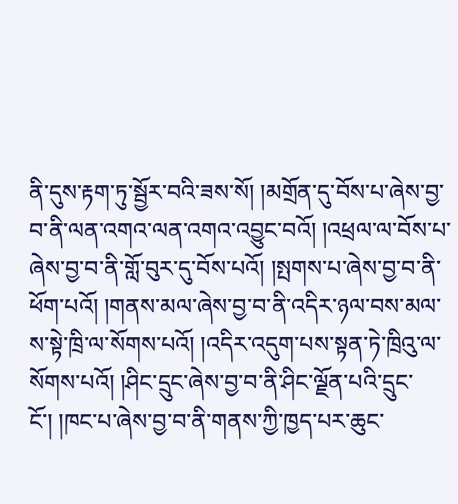ནི་དུས་རྟག་ཏུ་སྦྱོར་བའི་ཟས་སོ། །མགྲོན་དུ་བོས་པ་ཞེས་བྱ་བ་ནི་ལན་འགའ་ལན་འགའ་འབྱུང་བའོ། །འཕྲལ་ལ་བོས་པ་ཞེས་བྱ་བ་ནི་གློ་བུར་དུ་བོས་པའོ། །སྤགས་པ་ཞེས་བྱ་བ་ནི་ཕོག་པའོ། །གནས་མལ་ཞེས་བྱ་བ་ནི་འདིར་ཉལ་བས་མལ་ས་སྟེ་ཁྲི་ལ་སོགས་པའོ། །འདིར་འདུག་པས་སྟན་ཏེ་ཁྲིའུ་ལ་སོགས་པའོ། །ཤིང་དྲུང་ཞེས་བྱ་བ་ནི་ཤིང་ལྗོན་པའི་དྲུང་ངོ་། །ཁང་པ་ཞེས་བྱ་བ་ནི་གནས་ཀྱི་ཁྱད་པར་ཆུང་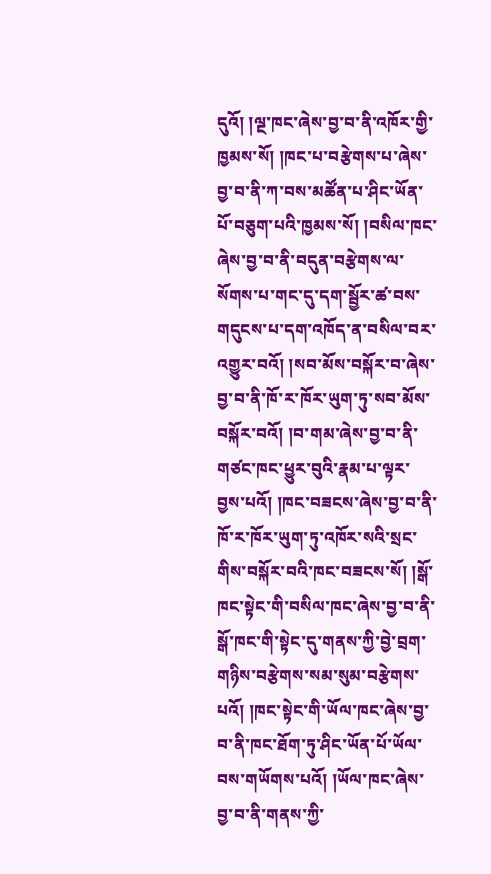དུའོ། །ལྔ་ཁང་ཞེས་བྱ་བ་ནི་འཁོར་གྱི་ཁྱམས་སོ། །ཁང་པ་བརྩེགས་པ་ཞེས་བྱ་བ་ནི་ཀ་བས་མཚོན་པ་ཤིང་ཡོན་པོ་བཅུག་པའི་ཁྱམས་སོ། །བསིལ་ཁང་ཞེས་བྱ་བ་ནི་བདུན་བརྩེགས་ལ་སོགས་པ་གང་དུ་དག་སྦྱོར་ཚ་བས་གདུངས་པ་དག་འཁོད་ན་བསིལ་བར་འགྱུར་བའོ། །སབ་མོས་བསྐོར་བ་ཞེས་བྱ་བ་ནི་ཁོ་ར་ཁོར་ཡུག་ཏུ་སབ་མོས་བསྐོར་བའོ། །བ་གམ་ཞེས་བྱ་བ་ནི་གཙང་ཁང་ཕྱུར་བུའི་རྣམ་པ་ལྟར་བྱས་པའོ། །ཁང་བཟངས་ཞེས་བྱ་བ་ནི་ཁོ་ར་ཁོར་ཡུག་ཏུ་འཁོར་སའི་སྲང་གིས་བསྐོར་བའི་ཁང་བཟངས་སོ། །སྒོ་ཁང་སྟེང་གི་བསིལ་ཁང་ཞེས་བྱ་བ་ནི་སྒོ་ཁང་གི་སྟེང་དུ་གནས་ཀྱི་བྱེ་བྲག་གཉིས་བརྩེགས་སམ་སུམ་བརྩེགས་པའོ། །ཁང་སྟེང་གི་ཡོལ་ཁང་ཞེས་བྱ་བ་ནི་ཁང་ཐོག་ཏུ་ཤིང་ཡོན་པོ་ཡོལ་བས་གཡོགས་པའོ། །ཡོལ་ཁང་ཞེས་བྱ་བ་ནི་གནས་ཀྱི་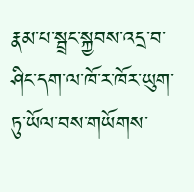རྣམ་པ་སྦྲང་སྐྱབས་འདྲ་བ་ཤིང་དག་ལ་ཁོ་ར་ཁོར་ཡུག་ཏུ་ཡོལ་བས་གཡོགས་